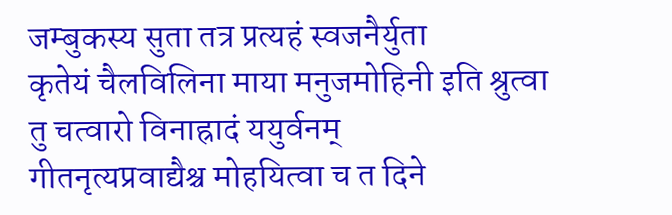जम्बुकस्य सुता तत्र प्रत्यहं स्वजनैर्युता
कृतेयं चैलविलिना माया मनुजमोहिनी इति श्रुत्वा तु चत्वारो विनाह्रादं ययुर्वनम्
गीतनृत्यप्रवाद्यैश्च मोहयित्वा च त दिने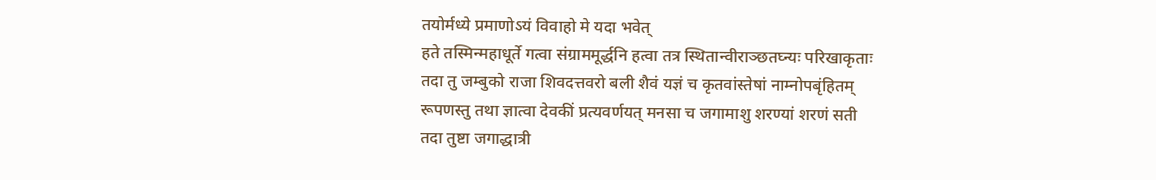तयोर्मध्ये प्रमाणोऽयं विवाहो मे यदा भवेत्
हते तस्मिन्महाधूर्ते गत्वा संग्राममूर्द्धनि हत्वा तत्र स्थितान्वीराञ्छतघ्न्यः परिखाकृताः
तदा तु जम्बुको राजा शिवदत्तवरो बली शैवं यज्ञं च कृतवांस्तेषां नाम्नोपबृंहितम्
रूपणस्तु तथा ज्ञात्वा देवकीं प्रत्यवर्णयत् मनसा च जगामाशु शरण्यां शरणं सती
तदा तुष्टा जगाद्धात्री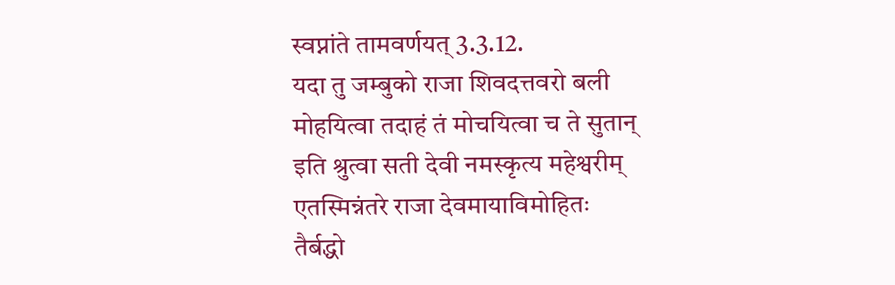स्वप्नांते तामवर्णयत् 3.3.12.
यदा तु जम्बुको राजा शिवदत्तवरो बली
मोहयित्वा तदाहं तं मोचयित्वा च ते सुतान्
इति श्रुत्वा सती देवी नमस्कृत्य महेश्वरीम्
एतस्मिन्नंतरे राजा देवमायाविमोहितः
तैर्बद्धो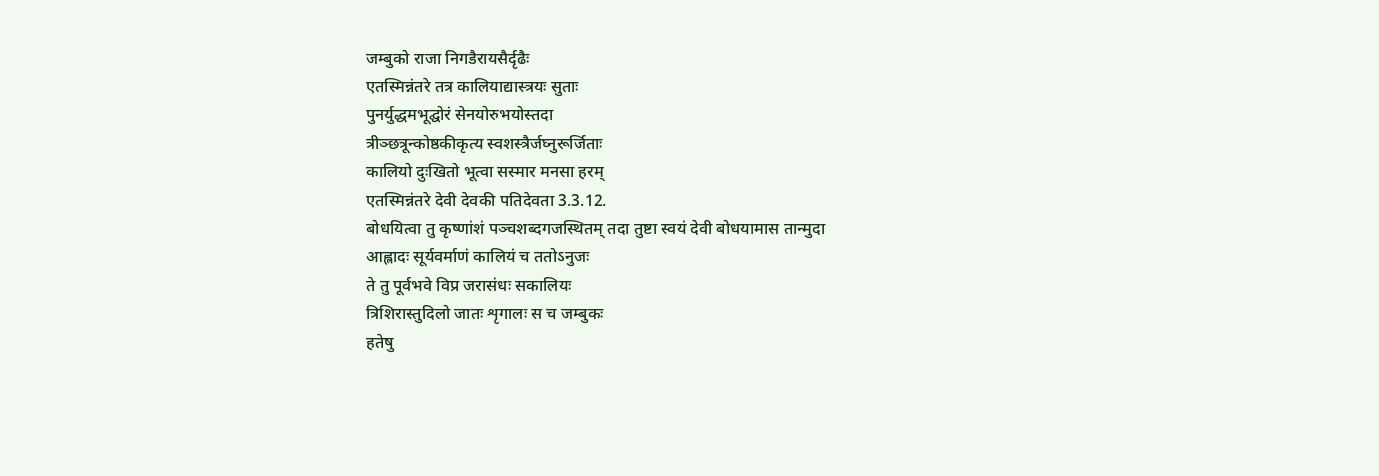जम्बुको राजा निगडैरायसैर्दृढैः
एतस्मिन्नंतरे तत्र कालियाद्यास्त्रयः सुताः
पुनर्युद्धमभूद्घोरं सेनयोरुभयोस्तदा
त्रीञ्छत्रून्कोष्ठकीकृत्य स्वशस्त्रैर्जघ्नुरूर्जिताः
कालियो दुःखितो भूत्वा सस्मार मनसा हरम्
एतस्मिन्नंतरे देवी देवकी पतिदेवता 3.3.12.
बोधयित्वा तु कृष्णांशं पञ्चशब्दगजस्थितम् तदा तुष्टा स्वयं देवी बोधयामास तान्मुदा
आह्लादः सूर्यवर्माणं कालियं च ततोऽनुजः
ते तु पूर्वभवे विप्र जरासंधः सकालियः
त्रिशिरास्तुदिलो जातः शृगालः स च जम्बुकः
हतेषु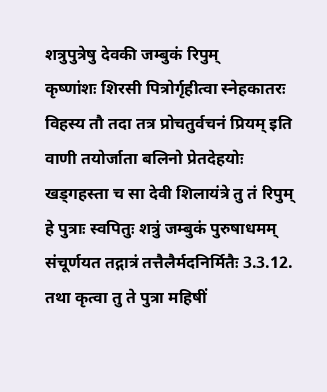शत्रुपुत्रेषु देवकी जम्बुकं रिपुम्
कृष्णांशः शिरसी पित्रोर्गृहीत्वा स्नेहकातरः
विहस्य तौ तदा तत्र प्रोचतुर्वचनं प्रियम् इति वाणी तयोर्जाता बलिनो प्रेतदेहयोः
खड्गहस्ता च सा देवी शिलायंत्रे तु तं रिपुम्
हे पुत्राः स्वपितुः शत्रुं जम्बुकं पुरुषाधमम्
संचूर्णयत तद्गात्रं तत्तैलैर्मदनिर्मितैः 3.3.12.
तथा कृत्वा तु ते पुत्रा महिषीं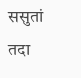ससुतां तदा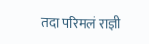तदा परिमलं राज्ञी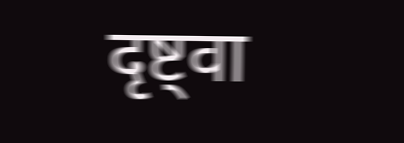दृष्ट्वा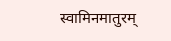स्वामिनमातुरम्